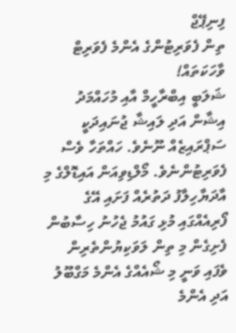ފިނިޕޭޖް
ތިން ފެވަރިޓުންގެ އެންމެ ފެވަރިޓް ވާހަކަތައް!
ޝަލަބީ އިބްރާހީމް އާއި މުހައްމަދު އިޝާން އަދި ލައިޝާ ޖުނައިދަކީ ސަޕްރައިޒެއް ނޫނެވެ. ހައްތަހާ ވެސް ފެވަރިޓުންނެވެ. މޯލްޑިވިއަން އައިޑޮލްގެ މި އާދަޔާހިލާފު ދަތުރެއް ފަށައި އޭގެ ފޯރިއެއްގައި މުޅި ގައުމު ޖެހުނު ހިސާބުން ފެށިގެން މި ތިން ލަވަކިޔުންތެރިން ވެފައި ވަނީ މި ޝޯއެއްގެ އެންމެ މަގްބޫލު އަދި އެންމެ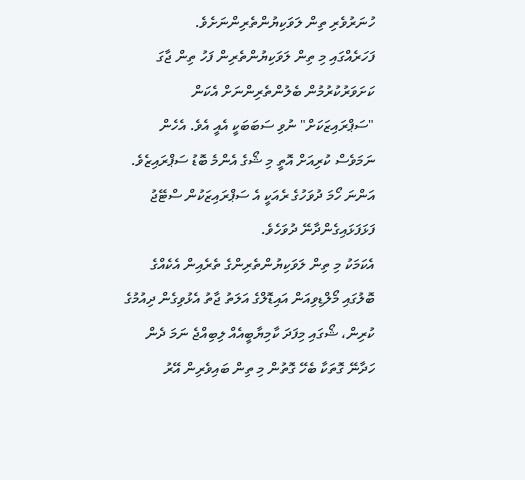ހުނަރުވެރި ތިން ލަވަކިޔުންތެރިންނަށެވެ.
ފަހަރެއްގައި މި ތިން ލަވަކިޔުންތެރިން ފަހު ތިން ޖާގަ ކަށަވަރުކުރުމުން ބެލުންތެރިންނަށް އެކަން "ސަޕްރައިޒަކަށް" ނުވި ސަބަބަކީ އެއީ އެވެ. އެހެން ނަމަވެސް ކުރިއަށް އޮތީ މި ޝޯގެ އެންމެ ބޮޑު ސަޕްރައިޒެވެ. އަންނަ ހޯމަ ދުވަހުގެ ރެއަކީ އެ ސަޕްރައިޒަކުން ސްޓޭޖު ފަޅަފަޅައިގެންދާނޭ ދުވަހެވެ.
އެކަމަކު މި ތިން ލަވަކިޔުންތެރިންގެ ތެރެއިން އެކެއްގެ ބޮލުގައި މޯލްޑިވިއަން އައިޑޮލްގެ އަލަތު ޖާތު އެޅުވިގެން ދިއުމުގެ ކުރިން، ޝޯގައި މިފަދަ ކާމިޔާބީއެއް ލިބިއްޖެ ނަމަ ދެން ހަދާނޭ ގޮތަކާ ބެހޭ ގޮތުން މި ތިން ބައިވެރިން އޭރު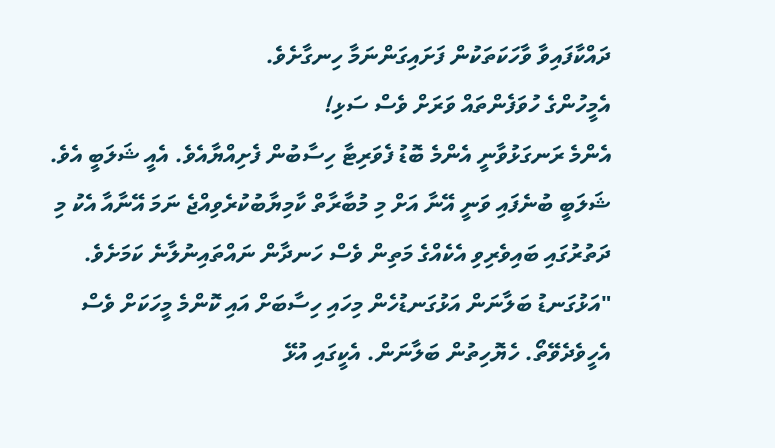ދައްކާފައިވާ ވާހަކަތަކުން ފަށައިގަންނަމާ ހިނގާށެވެ.
އެމީހުންގެ ހުވަފެންތައް ވަރަށް ވެސް ސަޅި!
އެންމެ ރަނގަޅުވާނީ އެންމެ ބޮޑު ފެވަރިޓާ ހިސާބުން ފެށިއްޔާއެވެ. އެއީ ޝަލަބީ އެވެ. ޝަލަބީ ބުނެފައި ވަނީ އޭނާ އަށް މި މުބާރާތް ކާމިޔާބުކުރެވިއްޖެ ނަމަ އޭނާއާ އެކު މި ދަތުރުގައި ބައިވެރިވި އެކެއްގެ މަތިން ވެސް ހަނދާން ނައްތައިނުލާނެ ކަމަށެވެ.
"އަޅުގަނޑު ބަލާނަން އަޅުގަނޑުހެން މިހައި ހިސާބަށް އައި ކޮންމެ މީހަކަށް ވެސް އެހީވެދެވޭތޯ. ހެޔޮހިތުން ބަލާނަން. އެކީގައި އުޅޭ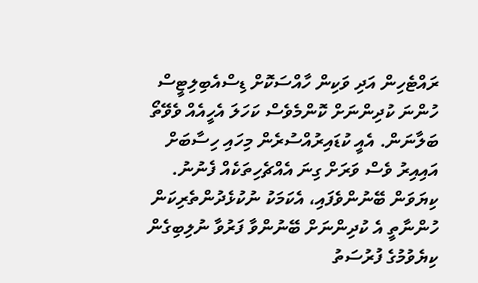ރައްޓެހިން އަދި ވަކިން ހާއްސަކޮށް ޑިސްއެބިލިޓީސް ހުންނަ ކުދިންނަށް ކޮންމެވެސް ކަހަލަ އެހީއެއް ވެވޭތޯ ބަލާނަން. އެއީ ކުޑައިރުއްސުރެން މިހައި ހިސާބަށް އައިއިރު ވެސް ވަރަށް ގިނަ އެއްޗެހިތަކެއް ފެނުނު. ކިޔަވަން ބޭނުންވެފައި، އެކަމަކު ނުކުޅެދުންތެރިކަން ހުންނާތީ އެ ކުދިންނަށް ބޭނުންވާ ފަރުވާ ނުލިބިގެން ކިޔެވުމުގެ ފުރުސަތު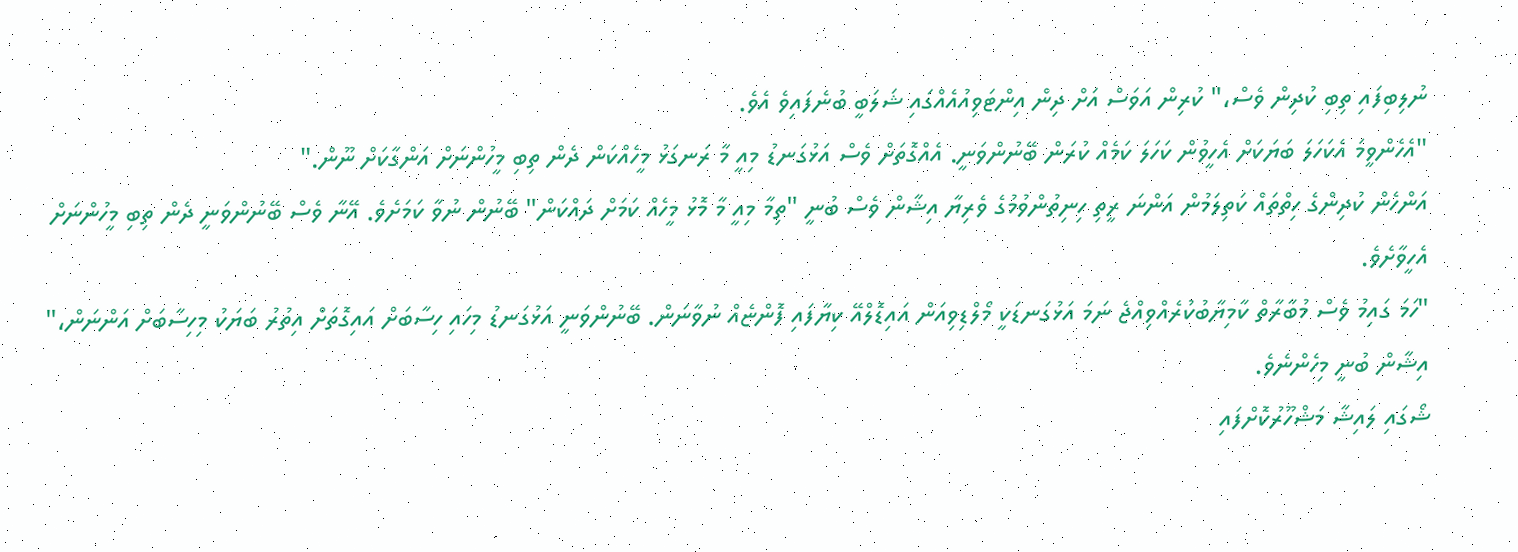ނުލިބިފައި ތިބި ކުދިން ވެސް،" ކުރިން އަވަސް އަށް ދިން އިންޓަވިއުއެއްގައި ޝަލަބީ ބުނެފައިވެ އެވެ.
"އެހެންވީމަ އެކަހަލަ ބަޔަކަށް އެހީވުން ކަހަލަ ކަމެއް ކުރަން ބޭނުންވަނީ. އެއްގޮތަށް ވެސް އަޅުގަނޑު މިއީ މާ ރަނގަޅު މީހެއްކަން ދެން ތިބި މީހުންނަށް އަންގާކަށް ނޫން."
އަންހެން ކުދިންގެ ހިތްތައް ކަތިލަމުން އަންނަ ރީތި ހިނިތުންވުމުގެ ވެރިޔާ އިޝާން ވެސް ބުނީ "ތިމާ މިއީ މާ މޮޅު މީހެއް ކަމަށް ދައްކަން" ބޭނުން ނުވާ ކަމަށެވެ. އޭނާ ވެސް ބޭނުންވަނީ ދެން ތިބި މީހުންނަށް އެހީވާށެވެ.
"ހަމަ ގައިމު ވެސް މުބާރާތް ކާމިޔާބުކުރެއްވިއްޖެ ނަމަ އަޅުގަނޑަކީ މޯލްޑިވިއަން އައިޑޮލްއޭ ކިޔާފައި ފޮންޏެއް ނުވާނަން. ބޭނުންވަނީ އަޅުގަނޑު މިހައި ހިސާބަށް އައިގޮތަށް އިތުރު ބަޔަކު މިހިސާބަށް އަންނަން،" އިޝާން ބުނީ މިހެންނެވެ.
ޝޯގައި ލައިޝާ މަޝްހޫރުކޮށްފައި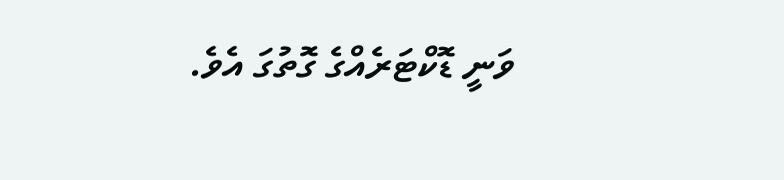ވަނީ ޑޮކްޓަރެއްގެ ގޮތުގަ އެވެ.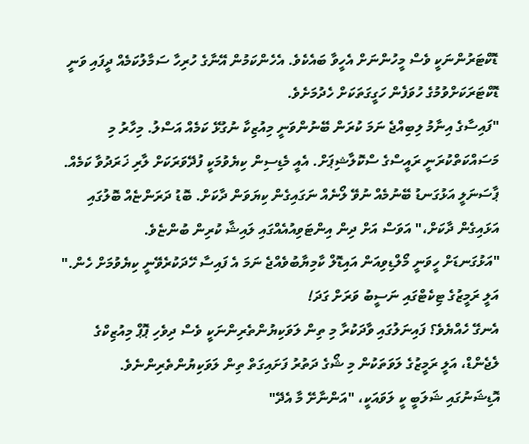ޑޮކްޓަރުންނަކީ ވެސް މީހުންނަށް އެހީވާ ބައެކެވެ. އެހެންކަމުން އޭނާގެ ހުރިހާ ސަމާލުކަމެއް ދީފައި ވަނީ ޑޮކްޓަރަކަށްވުމުގެ ހުވަފެން ހަގީގަތަކަށް ހެދުމަށެވެ.
"ފައިސާގެ އިނާމު ލިބިއްޖެ ނަމަ ކުރަން ބޭނުންވަނީ މިއުޒިކާ ނުގުޅޭ ކަމެއް އަސްލު. މިހާރު މި މަސައްކަތްކުރަނީ ރައީސްގެ ސްކޮލާޝިޕަށް. އެއީ މެޑިސިން ކިޔެވުމަކީ ފުދޭވަރަކަށް ލާރި ޚަރަދުވާ ކަމެއް. ޕާސަނަލީ އަޅުގަނޑު ބޭނުމެއް ނުވޭ ލޯނެއް ނަގައިގެން ކިޔަވަން ދާކަށް. ބޮޑު ދަރަންޏެއް ބޮލުގައި އަޅައިގެން ދާކަށް،" އަވަސް އަށް ދިން އިންޓަވިއުއެއްގައި ލައިޝާ ކުރިން ބުންޏެވެ.
"އަޅުގަނޑަށް ހީވަނީ މޯލްޑިވިއަން އައިޑޮލް ކާމިޔާބުވެއްޖެ ނަމަ އެ ފައިސާ ހޭދަކުރެވޭނީ ކިޔެވުމަށް ހެން."
އަލީ ރަމީޒުގެ ޓިކެޓްގައި ނަސީބު ވަރަށް ގަދަ!
އެނގޭ ހެއްޔެވެ؟ ފައިނަލުގައި ވާދަކުރާ މި ތިން ލަވަކިޔުންތެރިންނަކީ ވެސް ދިވެހި ޕޮޕް މިއުޒިކްގެ ލެޖެންޑް، އަލީ ރަމީޒުގެ ލަވަތަކުން މި ޝޯގެ ދަތުރު ފަށައިގަތް ތިން ލަވަކިޔުންތެރިންނެވެ.
އޮޑިޝަނުގައި ޝަލަބީ ކީ ލަވައަކީ، "އަންނާށޭ މާ އެދޭ"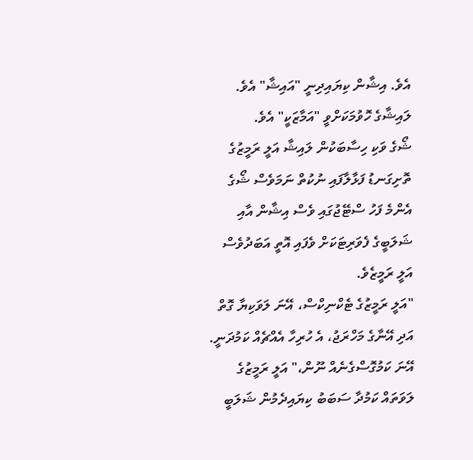އެވެ. އިޝާން ކިޔައިދިނީ "އައިޝާ" އެވެ. ލައިޝާގެ ހޮވުމަކަށްވީ "އަމާޒަކީ" އެވެ.
ޝޯގެ ވަކި ހިސާބަކުން ލައިޝާ އަލީ ރަމީޒުގެ ތޮށިގަނޑު ފަޅާލާފައި ނުކުތް ނަމަވެސް ޝޯގެ އެންމެ ފަހު ސްޓޭޖުގައި ވެސް އިޝާން އާއި ޝަލަބީގެ ފެވަރިޓަކަށް ވެފައި އޮތީ އަބަދުވެސް އަލީ ރަމީޒެވެ.
"އަލީ ރަމީޒުގެ ޓެކްނިކްސް، އޭނަ ލަވަކިޔާ ގޮތް އަދި އޭނާގެ މަހްރަޖު، އެ ހުރިހާ އެއްޗެއް ކަމުދަނީ. އޭނަ ކަމުގޮސްގެނެއް ނޫން،" އަލީ ރަމީޒުގެ ލަވަތައް ކަމުދާ ސަބަބު ކިޔައިދެމުން ޝަލަބީ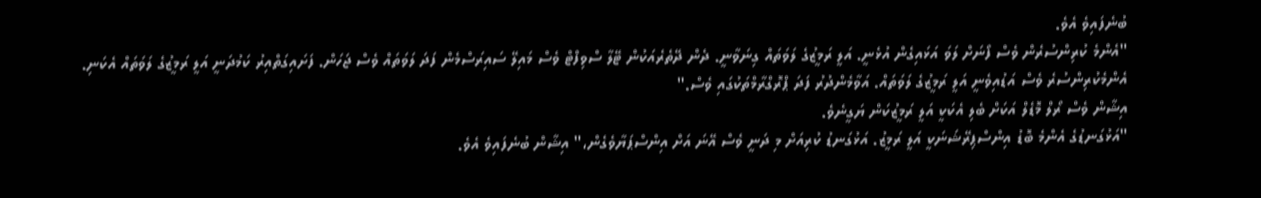ބުނެފައިވެ އެވެ.
"އެންމެ ކުރިންސުރެން ވެސް ފޯނަށް ލަވަ އަޅައިގެން އުޅެނީ. އަލީ ރަމީޒުގެ ލަވަތައް ގިނަވާނީ. ދެން ދޭތެރެއަކުން ޓޭލާ ސްވިފްޓް ވެސް މައިލޭ ސައިރަސްމެން ފަދަ ލަވަތައް ވެސް ޖަހަން. ފަށައިގަތްއިރު ކަމުދަނީ އަލީ ރަމީޒުގެ ލަވަތައް އެކަނި. އެންމެކުރިންސުރެ ވެސް އަޑުއިވެނީ އަލީ ރަމީޒުގެ ލަވަތައް. އަވާމެންދުރު ފަދަ ޕްރޮގްރާމްތަކުގައި ވެސް."
އިޝާން ވެސް ރޯލް މޮޑެލް އަކަށް ބެލި އެކަކީ އަލީ ރަމީޒުކަން ޔަގީނެވެ.
"އަޅުގަނޑުގެ އެންމެ ބޮޑު އިންސްޕިރޭޝަނަކީ އަލީ ރަމީޒު. އަޅުގަނޑު ކުރިއަށް މި ދަނީ ވެސް އޭނަ އަށް އިންސްޕަޔާވެގެން،" އިޝާން ބުނެފައިވެ އެވެ.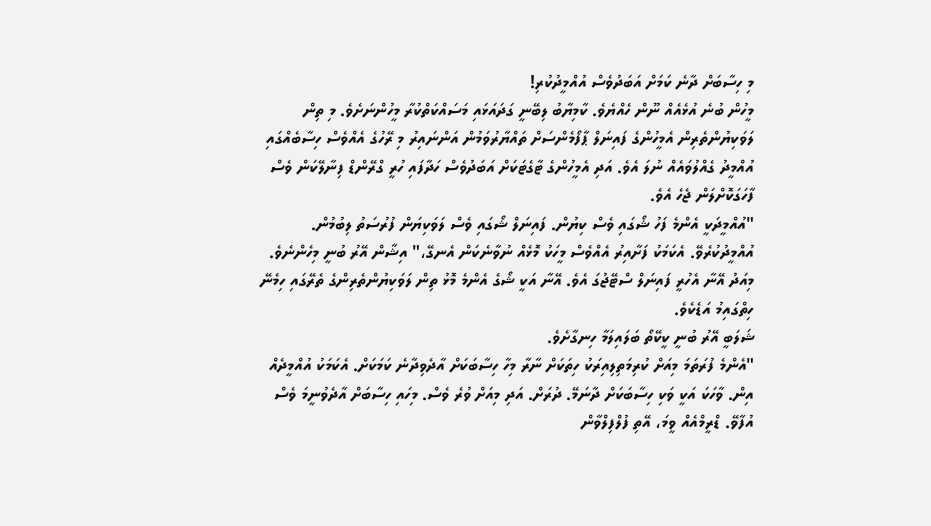މި ހިސާބަށް ދާނެ ކަމަށް އަބަދުވެސް އުއްމީދުކުރި!
މީހުން ބުނެ އުޅެއެއް ނޫން ހެއްޔެވެ. ކާމިޔާބު ލިބޭނީ ގަދައަޅައި މަސައްކަތްކުރާ މީހުންނަށެވެ. މި ތިން ލަވަކިޔުންތެރިން އެމީހުންގެ ފައިނަލް ޕާފޯމެންސަށް ތައްޔާރުވަމުން އަންނައިރު މި ރޭހުގެ އެއްވެސް ހިސާބެއްގައި އުއްމީދު ގެއްލުވައެއް ނުލަ އެވެ. އަދި އެމީހުންގެ ޓާގެޓަކަށް އަބަދުވެސް ހަދާފައި ހުރީ ގްރޭންޑް ފިނާލޭކަން ވެސް ފާހަގަކޮށްލަން ޖެހެ އެވެ.
"އުއްމީދަކީ އެންމެ ފަހު ޝޯގައި ވެސް ކިޔުން. ފައިނަލް ޝޯގައި ވެސް ލަވަކިޔަން ފުރުސަތު ލިބުމުން. އުއްމީދުކުރެވޭ. އެކަމަކު ފަށާއިރު އެއްވެސް މީހަކު މޮޅެއް ނުވާނެކަން އެނގޭ،" އިޝާން އޭރު ބުނީ މިހެންނެވެ.
މިއަދު އޭނާ އެހުރީ ފައިނަލް ސްޓޭޖުގަ އެވެ. އޭނާ އަކީ ޝޯގެ އެންމެ މޮޅު ތިން ލަވަކިޔުންތެރިންގެ ތެރޭގައި ހިމެނޭ ހިތްގައިމު އަޑެކެވެ.
ޝަލަބީ އޭރު ބުނީ ކީކޭތޯ ބަލައިލަމާ ހިނގާށެވެ.
"އެންމެ ފުރަތަމަ މިއަށް ކުރިމަތިލިއިރަކު ހިތަކަށް ނާރާ މިހާ ހިސާބަކަށް އާދެވިދާނެ ކަމަކަށް. އެކަމަކު އުއްމީދެއް އިން. ވާހަކަ އަކީ ވަކި ހިސާބަކަށް ދާނަމޭ. ދުރަށް. އަދި މިއަށް ވުރެ ވެސް. މިހައި ހިސާބަށް އާދެވުނީމަ ވެސް އުފާވޭ. ޑްރީމްއެއް ވީމަ، އޭތި ފުލްފިލްވާން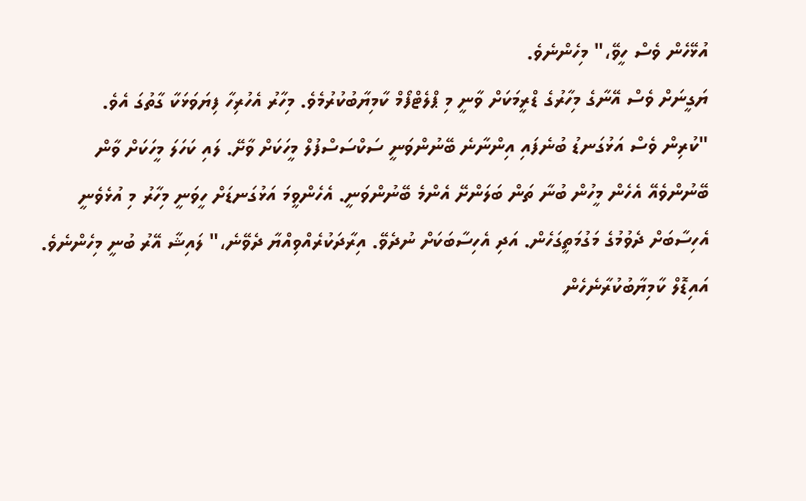އުޅޭހެން ވެސް ހީވޭ،" މިހެންނެވެ.
ޔަގީނަށް ވެސް އޭނާގެ މިހާރުގެ ޑްރީމަކަށް ވާނީ މި ޕްލެޓްފޯމް ކާމިޔާބުކުރުމެވެ. މިހާރު އެހުރިހާ ފިޔަވަޅަކާ ގާތުގަ އެވެ.
"ކުރިން ވެސް އަޅުގަނޑު ބުނެފައި އިންނާނެ ބޭނުންވަނީ ސަކްސަސްފުލް މީހަކަށް ވާށޭ. ލައި ކަހަލަ މީހަކަށް ވާން ބޭނުންވެއޭ އެހެން މީހުން ބުނާ ތަން ބަލަންށޭ އެންމެ ބޭނުންވަނީ. އެހެންވީމަ އަޅުގަނޑަށް ހީވަނީ މިހާރު މި އުޅެވެނީ އެހިސާބަށް ދެވުމުގެ މަގުމަތީގަހެން. އަދި އެހިސާބަކަށް ނުދެވޭ. އިރާދަކުރެއްވިއްޔާ ދެވޭނެ،" ލައިޝާ އޭރު ބުނީ މިހެންނެވެ.
އައިޑޮލް ކާމިޔާބުކުރާނެހެން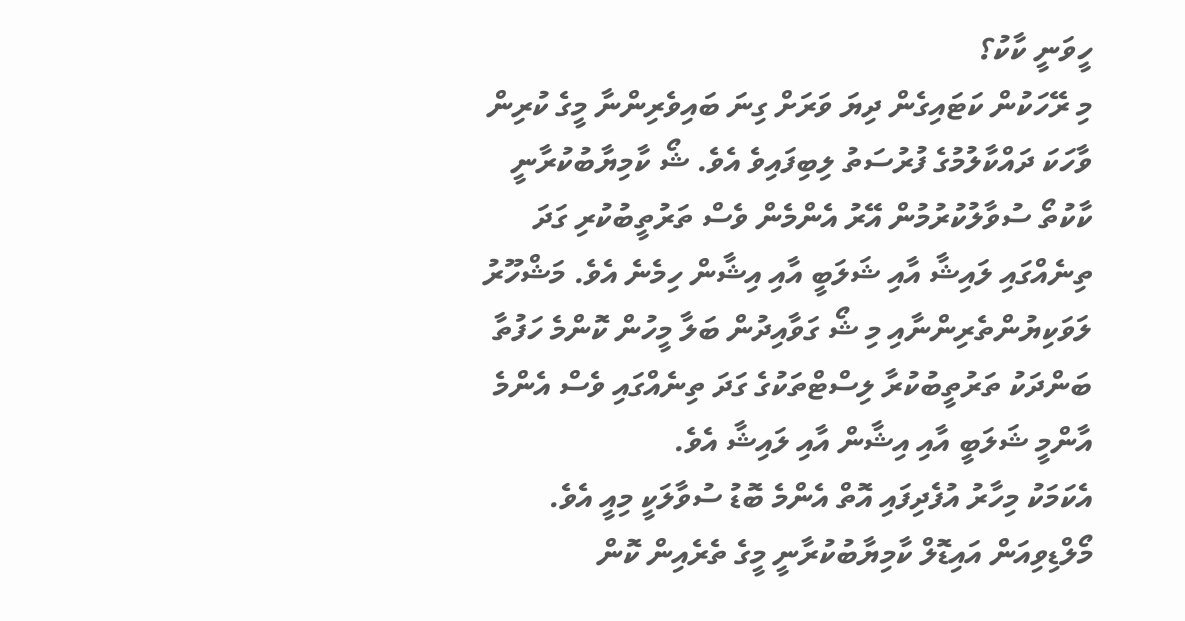ހީވަނީ ކާކު؟
މި ރޭހަކުން ކަޓައިގެން ދިޔަ ވަރަށް ގިނަ ބައިވެރިންނާ މީގެ ކުރިން ވާހަކަ ދައްކާލުމުގެ ފުރުސަތު ލިބިފައިވެ އެވެ. ޝޯ ކާމިޔާބުކުރާނީ ކާކުތޯ ސުވާލުކުރުމުން އޭރު އެންމެން ވެސް ތަރުތީބުކުރި ގަދަ ތިނެއްގައި ލައިޝާ އާއި ޝަލަބީ އާއި އިޝާން ހިމެނެ އެވެ. މަޝްހޫރު ލަވަކިޔުންތެރިންނާއި މި ޝޯ ގަވާއިދުން ބަލާ މީހުން ކޮންމެ ހަފުތާ ބަންދަކު ތަރުތީބުކުރާ ލިސްޓްތަކުގެ ގަދަ ތިނެއްގައި ވެސް އެންމެ އާންމީ ޝަލަބީ އާއި އިޝާން އާއި ލައިޝާ އެވެ.
އެކަމަކު މިހާރު އުފެދިފައި އޮތް އެންމެ ބޮޑު ސުވާލަކީ މިއީ އެވެ. މޯލްޑިވިއަން އައިޑޮލް ކާމިޔާބުކުރާނީ މީގެ ތެރެއިން ކޮން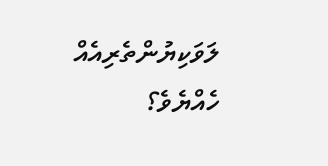ލަވަކިޔުންތެރިއެއް ހެއްޔެވެ؟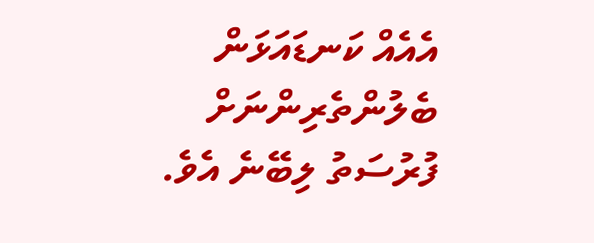އެއެއް ކަނޑައަޅަން ބެލުންތެރިންނަށް ފުރުސަތު ލިބޭނެ އެވެ.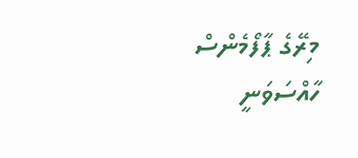މިރޭގެ ޕާފޯމެންސް ހާއްސަވަނީ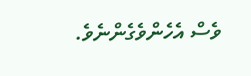ވެސް އެހެންވެގެންނެވެ.